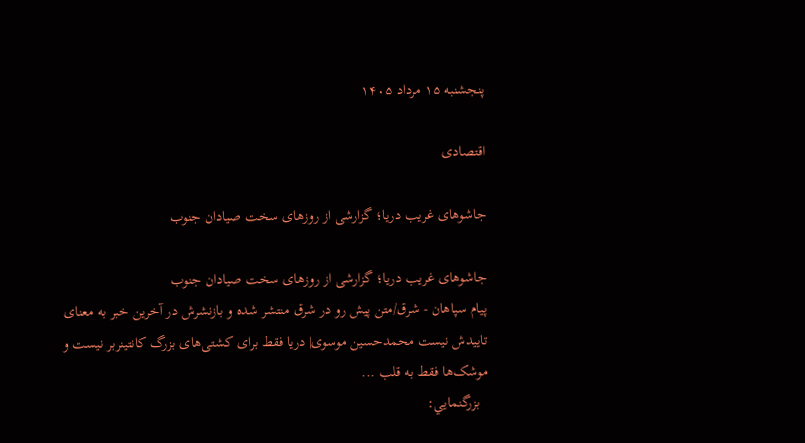پنجشنبه ۱۵ مرداد ۱۴۰۵

اقتصادی

جاشوهای غریب دریا؛ گزارشی از روزهای سخت صیادان جنوب

جاشوهای غریب دریا؛ گزارشی از روزهای سخت صیادان جنوب
پیام سپاهان - شرق/متن پیش رو در شرق منتشر شده و بازنشرش در آخرین خبر به معنای تاییدش نیست محمدحسین موسوی| دریا فقط برای کشتی‌های بزرگ کانتینربر نیست و موشک‌ها فقط به قلب ...
  بزرگنمايي: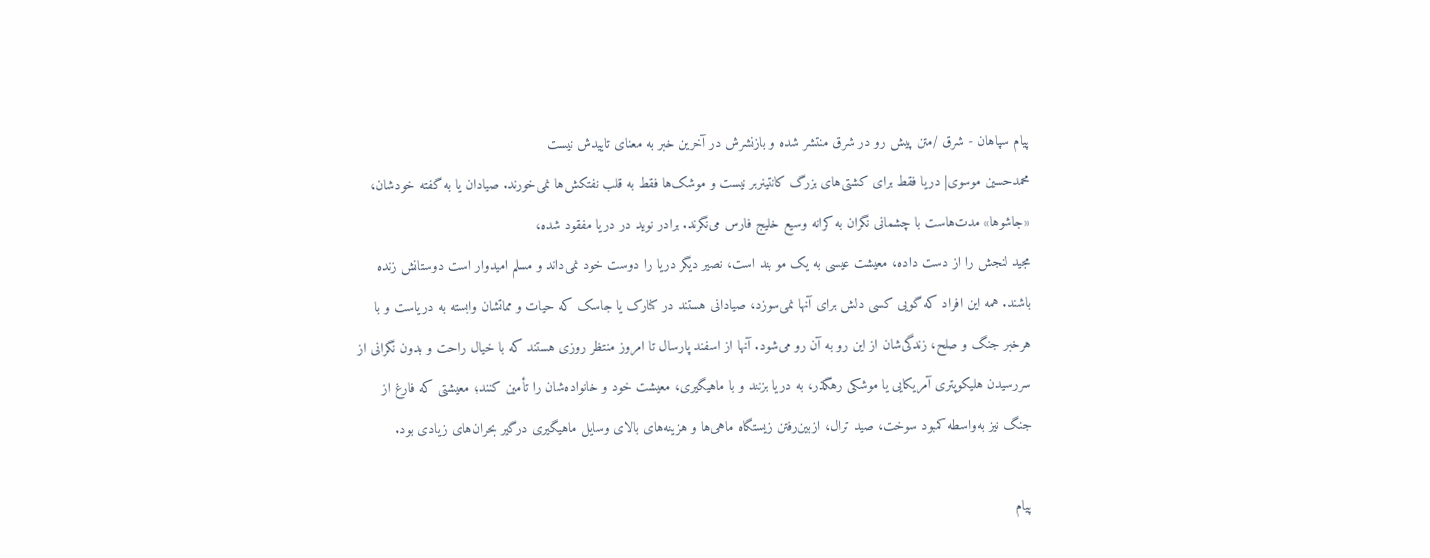پیام سپاهان - شرق /متن پیش رو در شرق منتشر شده و بازنشرش در آخرین خبر به معنای تاییدش نیست
محمدحسین موسوی| دریا فقط برای کشتی‌های بزرگ کانتینربر نیست و موشک‌ها فقط به قلب نفتکش‌ها نمی‌خورند. صیادان یا به گفته خودشان، «جاشوها» مدت‌هاست با چشمانی نگران به کرانه وسیع خلیج‌ فارس می‌نگرند. برادر نوید در دریا مفقود شده،
مجید لنجش را از دست داده، معیشت عیسی به یک مو بند است، نصیر دیگر دریا را دوست خود نمی‌داند و مسلم امیدوار است دوستانش زنده باشند. همه این افراد که گویی کسی دلش برای آنها نمی‌سوزد، صیادانی هستند در کنارک یا جاسک که حیات و مماتشان وابسته به دریاست و با هرخبر جنگ و صلح، زندگی‌شان از این رو به آن رو می‌شود. آنها از اسفند پارسال تا امروز منتظر روزی هستند که با خیال راحت و بدون نگرانی از سررسیدن هلیکوپتری آمریکایی یا موشکی رهگذر، به دریا بزنند و با ماهیگیری، معیشت خود و خانواده‌شان را تأمین کنند؛ معیشتی که فارغ از جنگ نیز به‌واسطه کمبود سوخت، صید ترال، ازبین‌رفتن زیستگاه ماهی‌ها و هزینه‌های بالای وسایل ماهیگیری درگیر بحران‌های زیادی بود.

پیام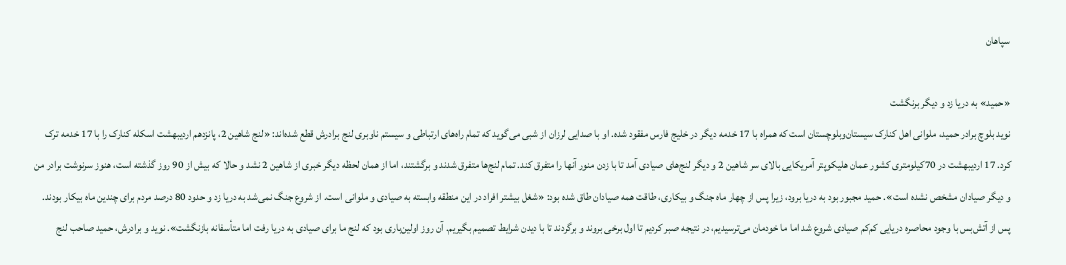سپاهان

«حمید» به دریا زد و دیگر برنگشت
نوید بلوچ برادر حمید، ملوانی‌ اهل کنارک سیستان‌وبلوچستان است که همراه با 17 خدمه دیگر در خلیج‌ فارس مفقود شده. او با صدایی لرزان از شبی می‌گوید که تمام راه‌های ارتباطی و سیستم‌ ناوبری لنج‌ برادرش قطع شده‌اند: «لنج شاهین 2، پانزدهم اردیبهشت‌ اسکله کنارک را با 17 خدمه ترک کرد. 17 اردیبهشت‌ در 70کیلومتری کشور عمان هلیکوپتر آمریکایی بالای سر شاهین 2 و دیگر لنج‌های صیادی آمد تا با زدن منور آنها را متفرق کند. تمام لنج‌ها متفرق شدند و برگشتند، اما از همان لحظه دیگر خبری از شاهین 2 نشد و حالا که بیش از 90 روز گذشته است، هنوز سرنوشت برادر من و دیگر صیادان مشخص نشده است». حمید مجبور بود به دریا برود، زیرا پس از چهار ماه جنگ و بیکاری، طاقت همه صیادان طاق شده بود: «شغل بیشتر افراد در این منطقه وابسته به صیادی و ملوانی‌ است. از شروع جنگ نمی‌شد به دریا زد و حدود 80 درصد مردم برای چندین ماه بیکار بودند. پس از آتش‌بس با وجود محاصره دریایی کم‌کم صیادی شروع شد اما ما خودمان می‌ترسیدیم، در نتیجه صبر کردیم تا اول برخی بروند و برگردند تا با دیدن شرایط تصمیم بگیریم. آن روز اولین‌باری بود که لنج ما برای صیادی به دریا رفت اما متأسفانه بازنگشت». نوید و برادرش، حمید صاحب لنج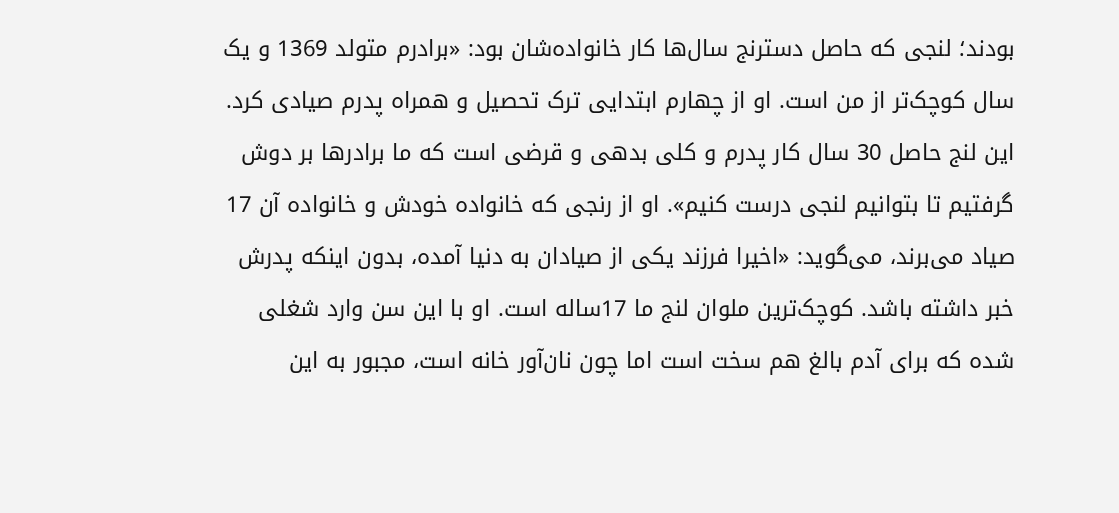بودند؛ لنجی که حاصل دسترنج سال‌ها کار خانواده‌شان بود: «برادرم متولد 1369 و یک سال کوچک‌تر از من است. او از چهارم ابتدایی ترک تحصیل و همراه پدرم صیادی کرد. این لنج حاصل 30 سال کار پدرم و کلی بدهی و قرضی‌ است که ما برادرها بر دوش گرفتیم تا بتوانیم لنجی درست کنیم». او از رنجی که خانواده خودش و خانواده آن 17 صیاد می‌‌برند، می‌گوید: «اخیرا فرزند یکی از صیادان به دنیا آمده، بدون اینکه پدرش خبر داشته باشد. کوچک‌ترین ملوان لنج ما 17ساله است. او با این سن وارد شغلی شده که برای آدم بالغ هم سخت است اما چون نان‌آور خانه است، مجبور به این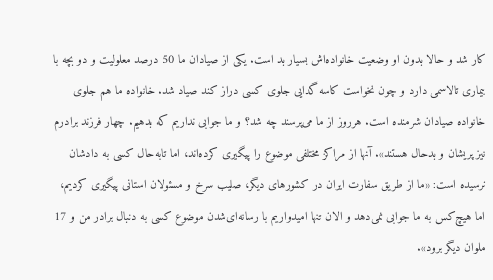کار شد و حالا بدون او وضعیت خانواده‌اش بسیار بد است. یکی از صیادان ما 50 درصد معلولیت و دو بچه با بیماری تالاسمی دارد و چون نخواست کاسه گدایی جلوی کسی دراز کند صیاد شد. خانواده ما هم جلوی خانواده صیادان شرمنده است. هرروز از ما می‌پرسند چه شد؟ و ما جوابی نداریم که بدهیم. چهار فرزند برادرم نیز پریشان و بدحال هستند». آنها از مراکز مختلفی موضوع را پیگیری کرده‌اند، اما تابه‌حال کسی به دادشان نرسیده است: «ما از طریق سفارت ایران در کشورهای دیگر، صلیب سرخ و مسئولان استانی پیگیری کردیم، اما هیچ‌کس به ما جوابی نمی‌دهد و الان تنها امیدواریم با رسانه‌ای‌شدن موضوع کسی به دنبال برادر من و 17 ملوان دیگر برود».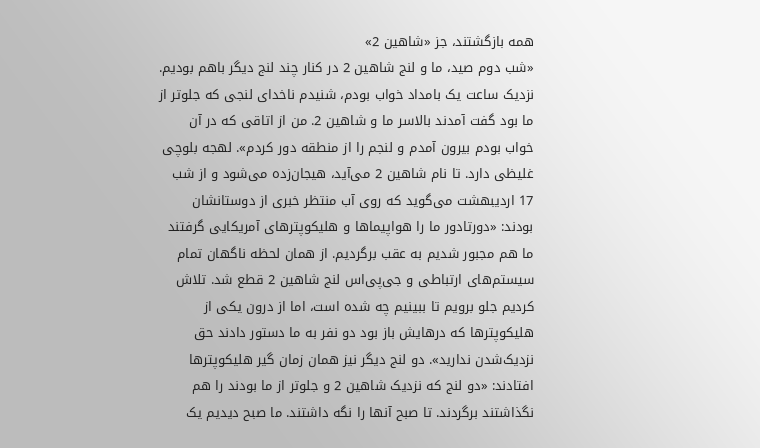همه بازگشتند، جز «شاهین 2»
«شب دوم صید، ما و لنج شاهین 2 در کنار چند لنج دیگر باهم بودیم. نزدیک ساعت یک بامداد خواب بودم، شنیدم ناخدای لنجی که جلوتر از ما بود گفت آمدند بالاسر ما و شاهین 2. من از اتاقی که در آن خواب بودم بیرون آمدم و لنجم را از منطقه دور کردم». لهجه بلوچی غلیظی دارد. تا نام شاهین 2 می‌آید، هیجان‌زده می‌شود و از شب 17 اردیبهشت می‌گوید که روی آب‌ منتظر خبری از دوستانشان بودند: «دورتادور ما را هواپیماها و هلیکوپترهای آمریکایی گرفتند ما هم مجبور شدیم به عقب برگردیم. از همان لحظه ناگهان تمام سیستم‌های ارتباطی و جی‌پی‌اس لنج شاهین 2 قطع شد. تلاش کردیم جلو برویم تا ببینیم چه شده است، اما از درون یکی از هلیکوپترها که درهایش باز بود دو نفر به ما دستور دادند حق نزدیک‌شدن ندارید». دو لنج دیگر نیز همان زمان گیر هلیکوپترها افتادند: «دو لنج که نزدیک شاهین 2 و جلوتر از ما بودند را هم نگذاشتند برگردند. تا صبح آنها را نگه داشتند. ما صبح دیدیم یک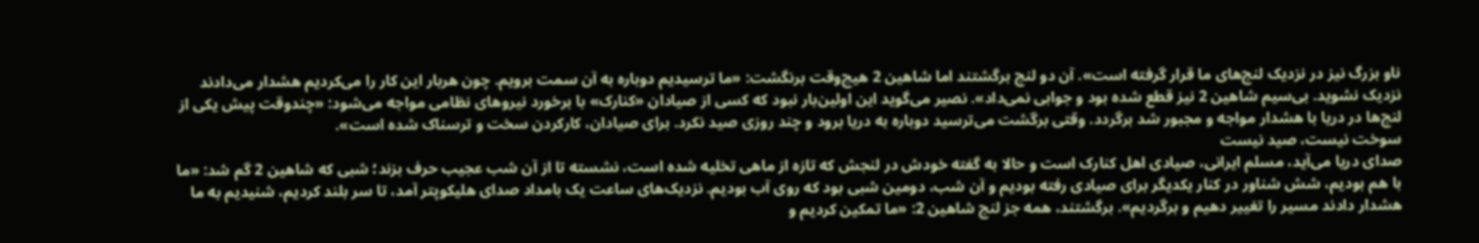ناو بزرگ نیز در نزدیک لنج‌های ما قرار گرفته است». آن دو لنج برگشتند اما شاهین 2 هیچ‌وقت برنگشت: «ما ترسیدیم دوباره به آن سمت برویم. چون هربار این کار را می‌کردیم هشدار می‌دادند نزدیک نشوید. بی‌سیم شاهین 2 نیز قطع شده بود و جوابی نمی‌داد». نصیر می‌گوید‌ این اولین‌بار نبود که کسی از صیادان «کنارک» با برخورد نیروهای نظامی مواجه می‌شود: «چندوقت پیش یکی از لنج‌ها در دریا با هشدار مواجه و مجبور شد برگردد. وقتی برگشت می‌ترسید دوباره به دریا برود و چند روزی صید نکرد. برای صیادان، کارکردن سخت و ترسناک شده است».
سوخت نیست، صید نیست
صدای دریا می‌آید، مسلم ایرانی، صیادی اهل کنارک است و حالا به گفته خودش در لنجش که تازه از ماهی تخلیه شده است، نشسته تا از آن شب عجیب حرف بزند؛ شبی که شاهین 2 گم شد: «ما با هم بودیم، شش شناور در کنار یکدیگر برای صیادی رفته بودیم و آن شب، دومین شبی بود که روی آب بودیم. نزدیک‌های ساعت یک بامداد صدای هلیکوپتر آمد، تا سر بلند کردیم، شنیدیم به ما هشدار دادند مسیر را تغییر دهیم و برگردیم». برگشتند، همه‌ جز لنج شاهین 2: «ما تمکین کردیم و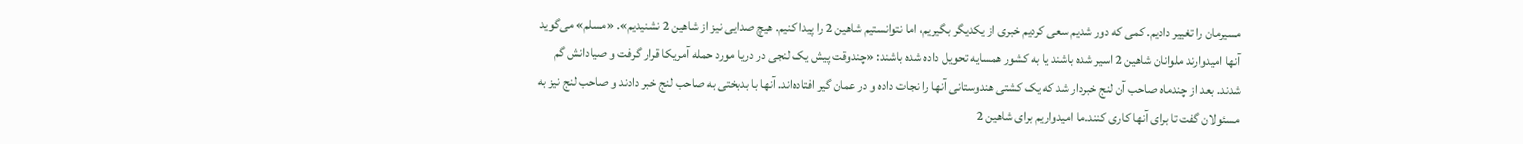مسیرمان را تغییر دادیم. کمی که دور شدیم سعی کردیم خبری از یکدیگر بگیریم، اما نتوانستیم شاهین 2 را پیدا کنیم. هیچ صدایی نیز از شاهین 2 نشنیدیم». «مسلم» می‌گوید آنها امیدوارند ملوانان شاهین 2 اسیر شده باشند یا به کشور همسایه تحویل داده شده باشند: «چندوقت پیش یک لنجی در دریا مورد حمله آمریکا قرار گرفت و صیادانش گم شدند. بعد از چندماه صاحب آن لنج خبردار شد که یک کشتی هندوستانی آنها را نجات داده و در عمان گیر افتاده‌اند. آنها با بدبختی به صاحب لنج خبر دادند و صاحب لنج نیز به مسئولان گفت تا برای آنها کاری کنند.ما امیدواریم برای شاهین 2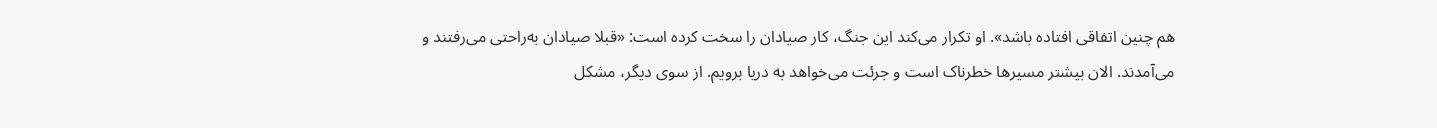هم چنین اتفاقی افتاده باشد». او تکرار می‌کند این جنگ، کار صیادان را سخت کرده است: «قبلا صیادان به‌راحتی می‌رفتند و می‌آمدند. الان بیشتر مسیرها خطرناک است و جرئت می‌خواهد به دریا برویم. از سوی دیگر، مشکل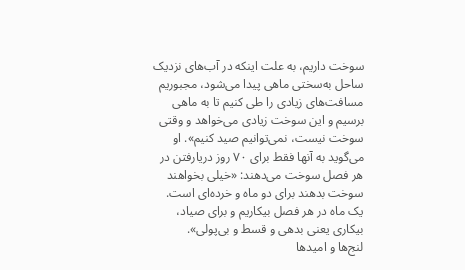سوخت داریم، به علت اینکه در آب‌های نزدیک ساحل به‌سختی ماهی پیدا می‌شود، مجبوریم مسافت‌های زیادی را طی کنیم تا به ماهی برسیم و این سوخت زیادی می‌خواهد‌ و وقتی سوخت نیست، نمی‌توانیم صید کنیم». او می‌گوید به آنها فقط برای ۷۰ روز دریارفتن در هر فصل سوخت می‌دهند: «خیلی بخواهند سوخت بدهند برای دو ماه و خرده‌ای است. یک ماه در هر فصل بیکاریم و برای صیاد، بیکاری یعنی بدهی و قسط و بی‌پولی».
لنج‌ها و امیدها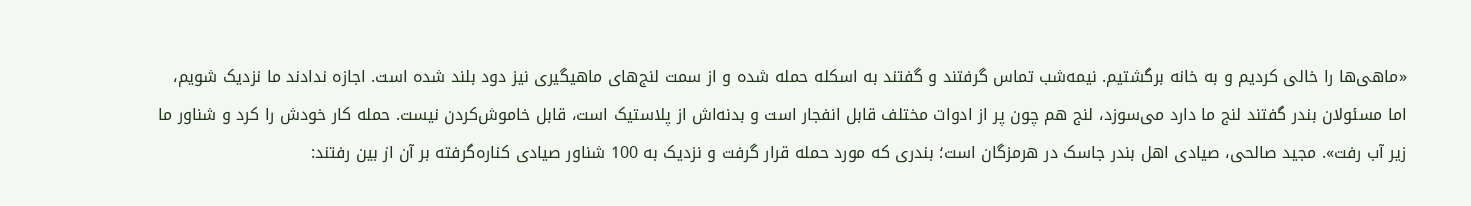«ماهی‌ها را خالی کردیم و به خانه برگشتیم. نیمه‌شب تماس گرفتند و گفتند به اسکله حمله شده و از سمت لنج‌های ماهیگیری نیز دود بلند شده است. اجازه ندادند ما نزدیک شویم، اما مسئولان بندر گفتند لنج ما دارد می‌سوزد، لنج هم چون پر از ادوات مختلف قابل انفجار است و بدنه‌اش از پلاستیک است، قابل خاموش‌کردن نیست. حمله کار خودش را کرد و شناور ما زیر آب رفت». مجید صالحی، صیادی اهل بندر جاسک در هرمزگان است؛ بندری که مورد حمله قرار گرفت و نزدیک به 100 شناور صیادی کناره‌گرفته بر آن از بین رفتند: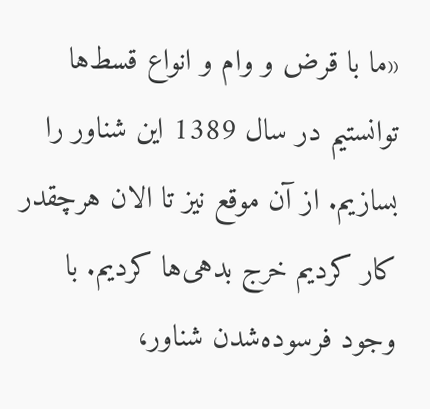«ما با قرض و وام و انواع قسط‌ها توانستیم در سال 1389 این شناور را بسازیم. از آن موقع نیز تا الان هرچقدر کار کردیم خرج بدهی‌ها کردیم. با وجود فرسوده‌شدن شناور،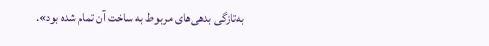به‌تازگی بدهی‌های مربوط به ساخت آن تمام شده بود».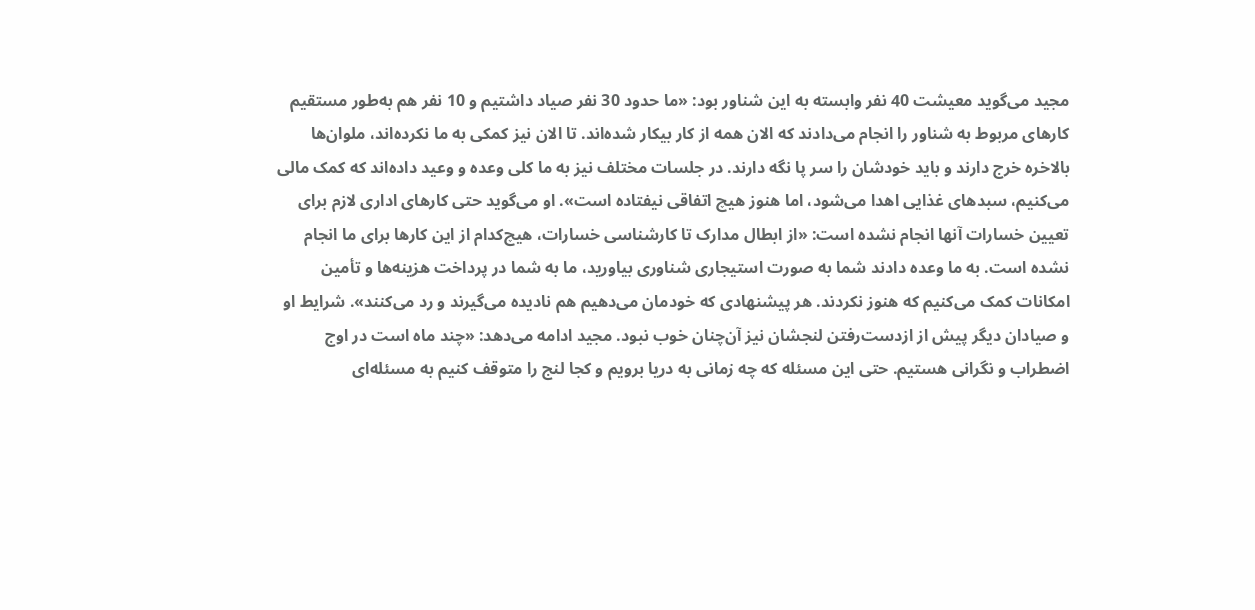مجید می‌گوید معیشت 40 نفر وابسته به این شناور بود: «ما حدود 30 نفر صیاد داشتیم و 10 نفر هم به‌طور مستقیم کارهای مربوط به شناور را انجام می‌دادند که الان همه از کار بیکار شده‌اند. تا الان نیز کمکی به ما نکرده‌اند، ملوان‌ها بالاخره خرج دارند و باید خودشان را سر پا نگه دارند. در جلسات مختلف نیز به ما کلی وعده و وعید داده‌اند که کمک مالی می‌کنیم، سبدهای غذایی اهدا می‌شود، اما هنوز هیچ اتفاقی نیفتاده است». او می‌گوید حتی کارهای اداری لازم برای تعیین خسارات آنها انجام نشده است: «از ابطال مدارک تا کارشناسی خسارات، هیچ‌کدام از این کارها برای ما انجام نشده است. به ما وعده دادند شما به صورت استیجاری شناوری بیاورید، ما به شما در پرداخت هزینه‌ها و تأمین امکانات کمک می‌کنیم که هنوز نکردند. هر پیشنهادی که خودمان می‌دهیم هم نادیده می‌گیرند و رد می‌کنند». شرایط او و صیادان دیگر پیش از ازدست‌رفتن لنجشان نیز آن‌چنان خوب نبود. مجید ادامه می‌دهد: «چند ماه است در اوج اضطراب و نگرانی هستیم. حتی این مسئله که چه زمانی به دریا برویم و کجا لنج را متوقف کنیم به مسئله‌ای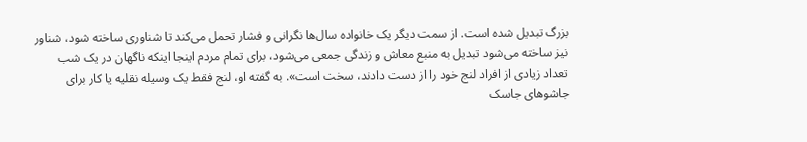بزرگ تبدیل شده‌ است. از سمت دیگر یک خانواده سال‌ها نگرانی و فشار تحمل می‌کند تا شناوری ساخته شود، شناور نیز ساخته می‌شود تبدیل به منبع معاش و زندگی جمعی می‌شود، برای تمام مردم اینجا اینکه ناگهان در یک شب تعداد زیادی از افراد لنج خود را از دست دادند، سخت است». به گفته او، لنج فقط یک وسیله نقلیه یا کار برای جاشوهای جاسک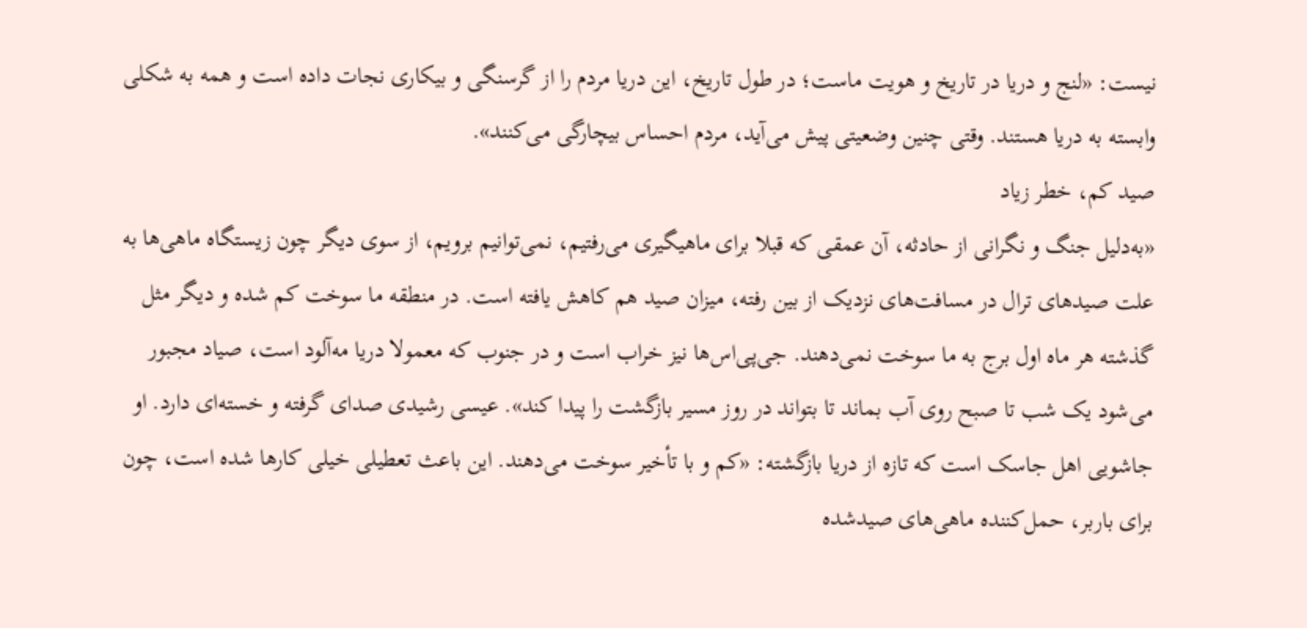نیست: «لنج و دریا در تاریخ و هویت ماست؛ در طول تاریخ، این دریا مردم را از گرسنگی و بیکاری نجات داده است و همه به شکلی وابسته به دریا هستند. وقتی چنین وضعیتی پیش می‌آید، مردم احساس بیچارگی می‌کنند».
صید کم، خطر زیاد
«به‌دلیل جنگ و نگرانی از حادثه، آن عمقی که قبلا برای ماهیگیری می‌رفتیم، نمی‌توانیم برویم، از سوی دیگر چون زیستگاه ماهی‌ها به علت صیدهای ترال در مسافت‌های نزدیک از بین رفته، میزان صید هم کاهش یافته است. در منطقه ما سوخت کم شده و دیگر مثل گذشته هر ماه اول برج به ما سوخت نمی‌دهند. جی‌پی‌اس‌ها نیز خراب است و در جنوب که معمولا دریا مه‌آلود است، صیاد مجبور می‌شود یک شب تا صبح روی آب بماند تا بتواند در روز مسیر بازگشت را پیدا کند». عیسی رشیدی صدای گرفته و خسته‌ای دارد. او جاشویی اهل جاسک است که تازه از دریا بازگشته: «کم و با تأخیر سوخت می‌دهند. این باعث تعطیلی خیلی کارها شده است، چون برای باربر، حمل‌کننده ماهی‌های صیدشده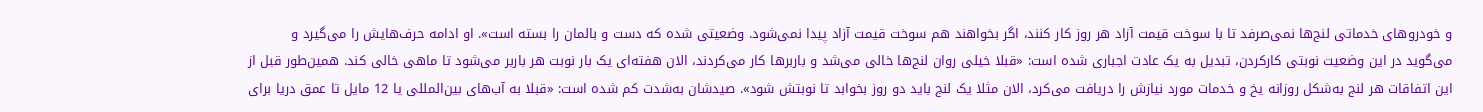و خودروهای خدماتی لنج‌ها نمی‌صرفد تا با سوخت قیمت آزاد هر روز کار کنند، اگر بخواهند هم سوخت قیمت آزاد پیدا نمی‌شود. وضعیتی شده که دست و بالمان را بسته است». او ادامه حرف‌هایش را می‌گیرد و می‌گوید در این وضعیت نوبتی کارکردن، تبدیل به یک عادت اجباری شده است: «قبلا خیلی روان لنج‌ها خالی می‌شد و باربرها کار می‌کردند، الان هفته‌ای یک بار نوبت هر باربر می‌شود تا ماهی خالی کند. همین‌طور قبل از این اتفاقات هر لنج به‌شکل روزانه یخ و خدمات مورد نیازش را دریافت می‌کرد، الان مثلا یک لنج باید دو روز بخوابد تا نوبتش شود». صیدشان به‌شدت کم شده است: «قبلا به آب‌های بین‌المللی یا 12 مایل تا عمق دریا برای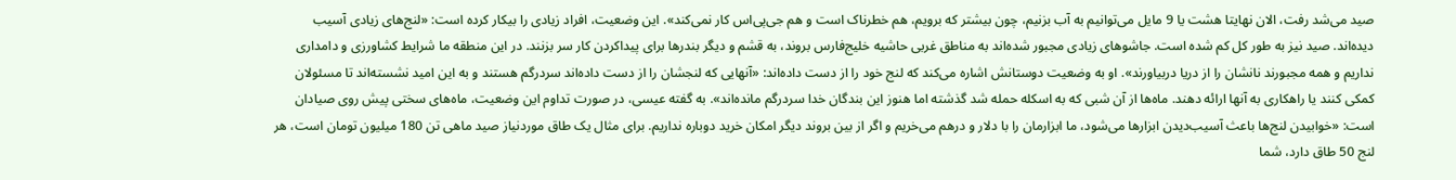صید می‌شد رفت، الان نهایتا هشت یا 9 مایل می‌توانیم به آب بزنیم، چون بیشتر که برویم، هم خطرناک است و هم جی‌پی‌اس کار نمی‌کند». این وضعیت، افراد زیادی را بیکار کرده است: «لنج‌های زیادی آسیب دیده‌اند. صید نیز به طور کل کم شده است. جاشوهای زیادی مجبور شده‌اند به مناطق غربی حاشیه خلیج‌فارس بروند، به قشم و دیگر بندرها برای پیداکردن کار سر بزنند. در این منطقه ما شرایط کشاورزی و دامداری نداریم و همه مجبورند نانشان را از دریا دربیاورند». او به وضعیت دوستانش اشاره می‌کند که لنج خود را از دست داده‌اند: «آنهایی که لنجشان را از دست داده‌اند سردرگم هستند و به این امید نشسته‌اند تا مسئولان کمکی کنند یا راهکاری به آنها ارائه دهند. ماه‌ها از آن شبی که به اسکله حمله شد گذشته اما هنوز این بندگان خدا سردرگم مانده‌اند». به گفته عیسی، در صورت تداوم این وضعیت، ماه‌های سختی پیش روی صیادان است: «خوابیدن لنج‌ها باعث آسیب‌دیدن‌ ابزارها می‌شود، ما ابزارمان را با دلار و درهم می‌خریم و اگر از بین بروند دیگر امکان خرید دوباره نداریم. برای مثال یک طاق موردنیاز صید ماهی تن 180 میلیون تومان است، هر لنج 50 طاق دارد، شما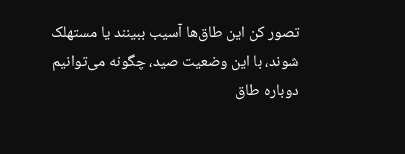تصور کن این طاق‌ها آسیب ببینند یا مستهلک شوند، با این وضعیت صید، چگونه می‌توانیم دوباره طاق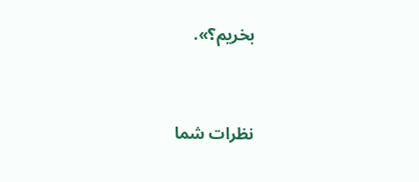بخریم؟».


نظرات شما